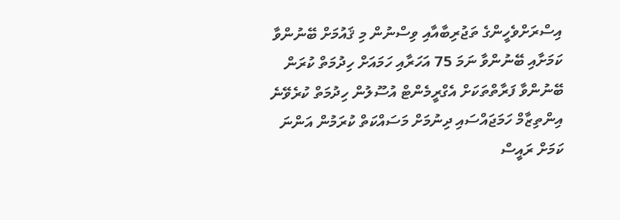އިސްރަށްވެހީންގެ ތަޖުރިބާއާއި ވިސްނުން މި ޤައުމަށް ބޭނުންވާ ކަމަށާއި ބޭނުންވާ ނަމަ 75 އަހަރާއި ހަމައަށް ހިދުމަތް ކުރަން ބޭނުންވާ ފަރާތްތަކަށް އެގްރީމެންޓް އުސޫލުން ހިދުމަތް ކުރެވޭނެ އިންތިޒާމް ހަމަޖައްސައި ދިނުމަށް މަސައްކަތް ކުރަމުން އަންނަ ކަމަށް ރައީސް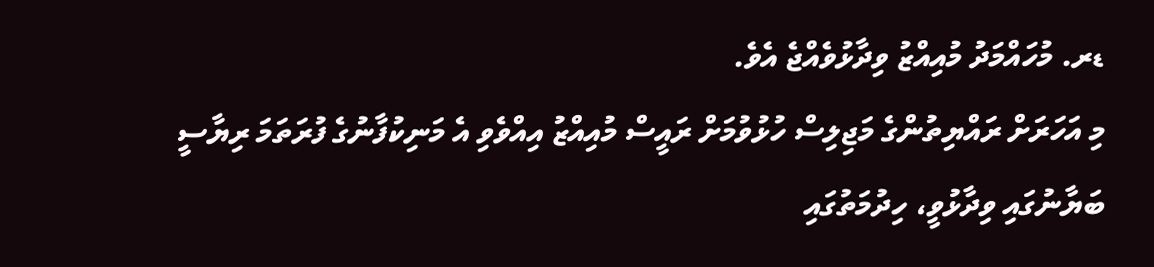ޑރ. މުހައްމަދު މުއިއްޒު ވިދާޅުވެއްޖެ އެވެ.
މި އަހަރަށް ރައްޔިތުންގެ މަޖިލިސް ހުޅުވުމަށް ރައީސް މުއިއްޒު އިއްވެވި އެ މަނިކުފާނުގެ ފުރަތަމަ ރިޔާސީ ބަޔާނުގައި ވިދާޅުވީ، ހިދުމަތުގައި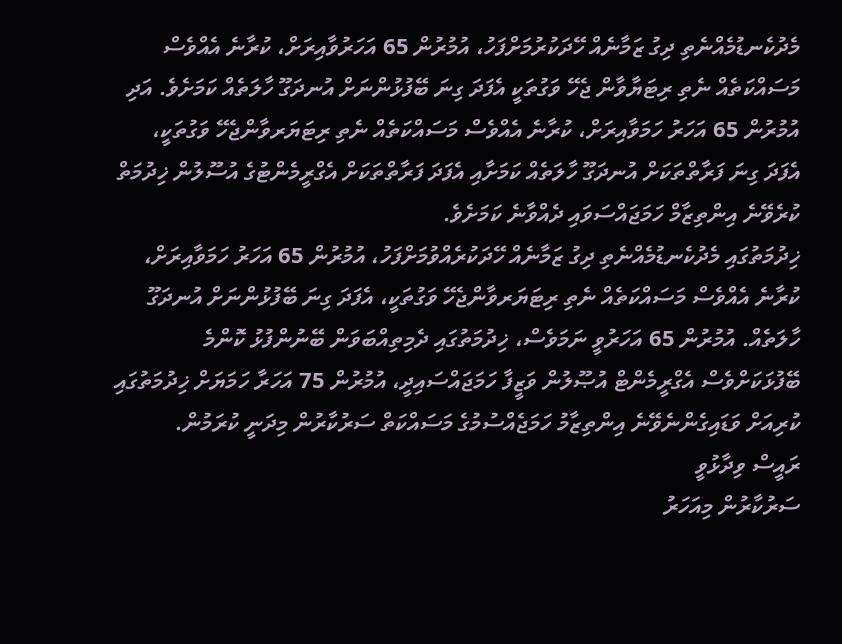މެދުކެނޑުމެއްނެތި ދިގު ޒަމާނެއް ހޭދަކުރުމަށްފަހު، އުމުރުން 65 އަހަރުވާއިރަށް، ކުރާނެ އެއްވެސް މަސައްކަތެއް ނެތި ރިޓަޔާވާން ޖެހޭ ވަގުތަކީ އެފަދަ ގިނަ ބޭފުޅުންނަށް އުނދަގޫ ހާލަތެއް ކަމަށެވެ. އަދި އުމުރުން 65 އަހަރު ހަމަވާއިރަށް، ކުރާނެ އެއްވެސް މަސައްކަތެއް ނެތި ރިޓަޔަރވާންޖެހޭ ވަގުތަކީ، އެފަދަ ގިނަ ފަރާތްތަކަށް އުނދަގޫ ހާލަތެއް ކަމަށާއި އެފަދަ ފަރާތްތަކަށް އެގްރީމެންޓުގެ އުސޫލުން ޚިދުމަތް ކުރެވޭނެ އިންތިޒާމް ހަމަޖައްސަވައި ދެއްވާނެ ކަމަށެވެ.
ޚިދުމަތުގައި މެދުކެނޑުމެއްނެތި ދިގު ޒަމާނެއް ހޭދަކުރެއްވުމަށްފަހު، އުމުރުން 65 އަހަރު ހަމަވާއިރަށް، ކުރާނެ އެއްވެސް މަސައްކަތެއް ނެތި ރިޓަޔަރވާންޖެހޭ ވަގުތަކީ، އެފަދަ ގިނަ ބޭފުޅުންނަށް އުނދަގޫ ހާލަތެއް. އުމުރުން 65 އަހަރުވީ ނަމަވެސް، ޚިދުމަތުގައި ދެމިތިއްބަވަން ބޭނުންފުޅު ކޮންމެ ބޭފުޅަކަށްވެސް އެގްރީމެންޓް އުޞޫލުން ވަޒީފާ ހަމަޖައްސައިދީ، އުމުރުން 75 އަހަރާ ހަމަޔަށް ޚިދުމަތުގައި ކުރިއަށް ވަޑައިގެންނެވޭނެ އިންތިޒާމު ހަމަޖެއްސުމުގެ މަސައްކަތް ސަރުކާރުން މިދަނީ ކުރަމުން.
ރައީސް ވިދާޅުވީ
ސަރުކާރުން މިއަހަރު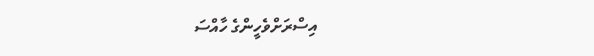އިސްރަށްވެހީންގެ ހާއްސަ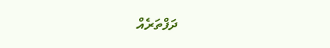ދަފްތަރެއް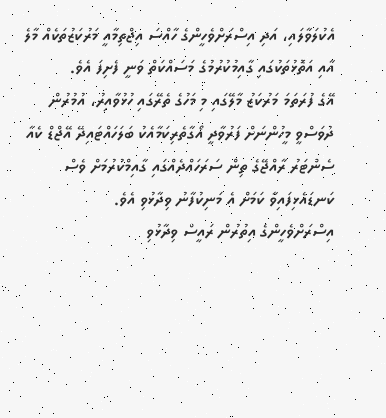އެކުލަވާލައި، އަދި އިސްރަށްވެހީންގެ ހާއްސަ އިޖްތިމާއީ މަރުކަޒުތަކެއް މާލެ އާއި އަތޮޅުތަކުގައި ގާއިމުކުރުމުގެ މަސައްކަތް ވަނީ ފެށިފަ އެވެ.
އޭގެ ފުރަތަމަ މަރުކަޒު މާލޭގައި މި މަހުގެ ތެރޭގައި ހުޅުވާއިރު، އުމުރުން ދުވަސްވީ މީހުންނަށް ފަރުވާދީ އޯގާތެރިކަމާއެކު ބަލަހައްޓައިދޭ އޭޖްޑް ކެއާ ސެންޓަރު ރާއްޖޭގެ ތިން ސަރަހައްދެއްގައި ގާއިމްކުރުމަށް ވެސް ކަނޑައެޅިފައިވާ ކަމަށް އެ މަނިކުފާނު ވިދާޅުވި އެވެ.
އިސްރަށްވެހީންގެ އިތުރުން ރައީސް ވިދާޅުވި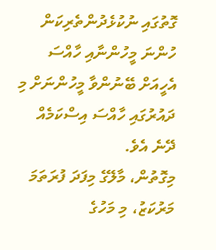ގޮތުގައި ނުކުޅެދުންތެރިކަން ހުންނަ މީހުންނާއި ހާއްސަ އެހީއަށް ބޭނުންވާ މީހުންނަށް މި ދައުރުގައި ހާއްސަ އިސްކަމެއް ދޭނެ އެވެ.
މިގޮތުން، މާލޭގެ މިފަދަ ފުރަތަމަ މަރުކަޒު، މި މަހުގެ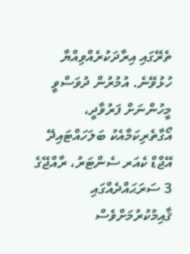ތެރޭގައި އިރާދަކުރެއްވިއްޔާ ހުޅުވޭނެ. އުމުރުން ދުވަސްވީ މީހުންނަށް ފަރުވާދީ، އޯގާތެރިކަމާއެކު ބަލަހައްޓައިދޭ އޭޖްޑް ކެއަރ ސެންޓަރު، ރާއްޖޭގެ 3 ސަރަޙައްދެއްގައި ޤާއިމުކުރުމަށްވެސް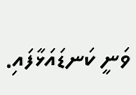ވަނީ ކަނޑައަޅާފައި.